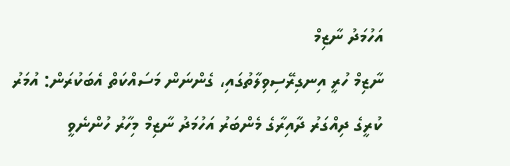އަހުމަދު ނާޒިމް
ނާޒިމް ހުރީ އިނގިރޭސިވިލާތުގައި، ގެންނަން މަސައްކަތް އެބަކުރަން: އުމަރު
ކުރީގެ ދިއްގަރު ދާއިރާގެ މެންބަރު އަހުމަދު ނާޒިމް މިހާރު ހުންނެވީ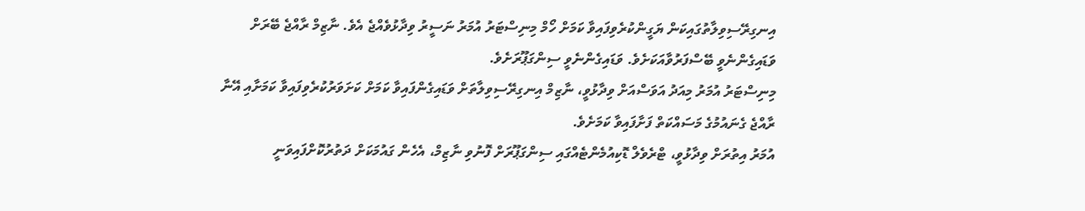އިނގިރޭސިވިލާތުގައިކަން ޔަގީންކުރެވިފައިވާ ކަމަށް ހޯމް މިނިސްޓަރު އުމަރު ނަސީރު ވިދާޅުވެއްޖެ އެވެ. ނާޒިމް ރާއްޖެ ބޭރަށް ވަޑައިގެންނެވީ ބޭސްފަރުވާއަކަށެވެ. ވަޑައިގެންނެވީ ސިންގަޕޫރަށެވެ.
މިނިސްޓަރު އުމަރު މިއަދު އަވަސްއަށް ވިދާޅުވީ، ނާޒިމް އިނގިރޭސިވިލާތަށް ވަޑައިގެންފައިވާ ކަމަށް ކަށަވަރުކުރެވިފައިވާ ކަމަށާއި އޭނާ ރާއްޖެ ގެނައުމުގެ މަސައްކަތް ފަށާފައިވާ ކަމަށެވެ.
އުމަރު އިތުރަށް ވިދާޅުވީ، ޓްރެވެލް ޑޮކިއުމެންޓެއްގައި ސިންގަޕޫރަށް ފޮނުވި ނާޒިމް، އެހެން ގައުމަކަށް ދަތުރުކޮށްފައިވަނީ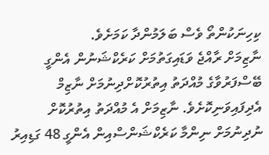ކިހިނަކުންތޯ ވެސް ބަލަމުންދާ ކަމަށެވެ.
ނާޒިމަށް ރާއްޖެ ވަޑައިގަތުމަށް ކަރެކްޝަނުން އެންގީ ބޭސްފަރުވާގެ މުއްދަތު އިތުރުކޮށްދިނުމަށް ނާޒިމް އެދިފައިވަނިކޮށެވެ. ނާޒިމަށް އެ މުއްދަތު އިތުރުކޮށް ނުދިނުމަށް ނިންމާ ކަރެކްޝަންސްއިން އެންގީ 48 ގަޑިއިރު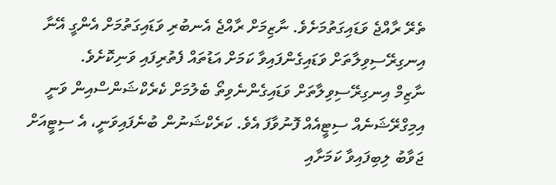ތެރޭ ރާއްޖެ ވަޑައިގަތުމަށެވެ. ނާޒިމަށް ރާއްޖެ އެނބުރި ވަޑައިގަތުމަށް އެންގީ އޭނާ އިނގިރޭސިވިލާތަށް ވަޑައިގެންފައިވާ ކަމަށް އަޑުތައް ފެތުރިފައި ވަނިކޮށެވެ.
ނާޒިމް އިނގިރޭސިވިލާތަށް ވަޑައިގެންނެވިތޯ ބެލުމަށް ކެރެކްޝަންސްއިން ވަނީ އިމިގްރޭޝަނެއް ސިޓީއެއް ފޮނުވާފަ އެވެ. ކަރެކްޝަނުން ބުނެފައިވަނީ، އެ ސިޓީއަށް ޖަވާބު ލިބިފައިވާ ކަމަށާއި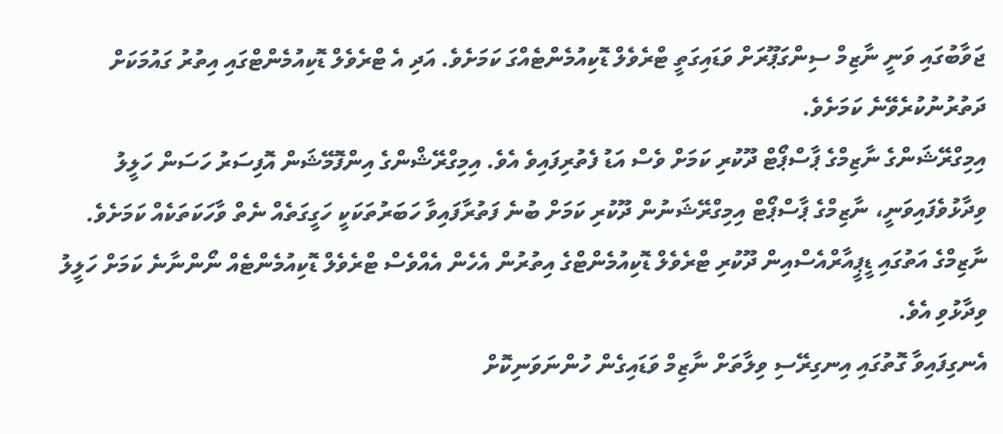ޖަވާބުގައި ވަނީ ނާޒިމް ސިންގަޕޫރަށް ވަޑައިގަތީ ޓްރެވެލް ޑޮކިއުމެންޓެއްގަ ކަމަށެވެ. އަދި އެ ޓްރެވެލް ޑޮކިއުމެންޓްގައި އިތުރު ގައުމަކަށް ދަތުރުނުކުރެވޭނެ ކަމަށެވެ.
އިމިގްރޭޝަންގެ ނާޒިމްގެ ޕާސްޕޯޓް ދޫކުރި ކަމަށް ވެސް އަޑު ފެތުރިފައިވެ އެވެ. އިމިގްރޭޝްންގެ އިންފޮމޭޝަން އޮފިސަރު ހަސަން ހަލީލު ވިދާޅުވެފައިވަނީ، ނާޒިމްގެ ޕާސްޕޯޓް އިމިގްރޭޝަނުން ދޫކުރި ކަމަށް ބުނެ ފަތުރާފައިވާ ހަބަރުތަކަކީ ހަގީގަތެއް ނެތް ވާހަކަތަކެއް ކަމަށެވެ. ނާޒިމްގެ އަތުގައި ޑީޕީއާރްއެސްއިން ދޫކުރި ޓްރެވެލް ޑޮކިއުމެންޓްގެ އިތުރުން އެހެން އެއްވެސް ޓްރެވެލް ޑޮކިއުމެންޓެއް ނޯންނާނެ ކަމަށް ހަލީލު ވިދާޅުވި އެވެ.
އެނގިފައިވާ ގޮތުގައި އިނގިރޭސި ވިލާތަށް ނާޒިމް ވަޑައިގެން ހުންނަވަނިކޮށް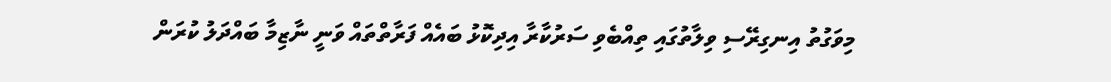މިވަގުތު އިނގިރޭސި ވިލާތުގައި ތިއްބެވި ސަރުކާރާ އިދިކޮޅު ބައެއް ފަރާތްތައް ވަނީ ނާޒިމާ ބައްދަލު ކުރަން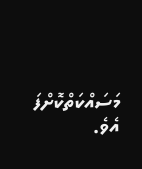މަސައްކަތްކޮށްފަ އެވެ.